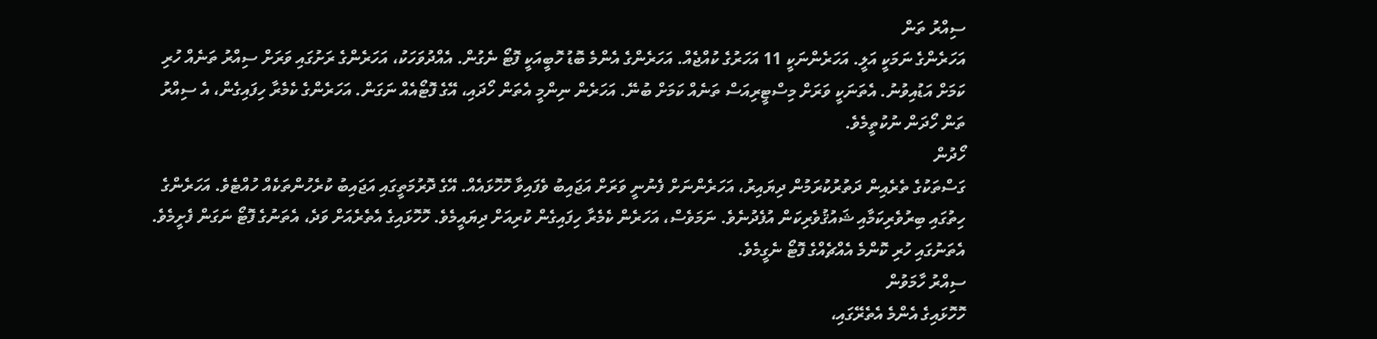ސިއްރު ތަން
އަހަރެންގެ ނަމަކީ އަލީ. އަހަރެންނަކީ 11 އަހަރުގެ ކުއްޖެއް. އަހަރެންގެ އެންމެ ބޮޑު ހޮބީއަކީ ފޮޓޯ ނެގުން. އެއްދުވަހަކު، އަހަރެންގެ ރަށުގައި ވަރަށް ސިއްރު ތަނެއް ހުރި ކަމަށް އަޑުއިވުނު. އެތަނަކީ ވަރަށް މިސްޓީރިއަސް ތަނެއް ކަމަށް ބުނޭ. އަހަރެން ނިންމީ އެތަން ހޯދައި، އޭގެ ފޮޓޯއެއް ނަގަން. އަހަރެންގެ ކެމެރާ ހިފައިގެން، އެ ސިއްރު ތަން ހޯދަން ނުކުތީމެވެ.
ހޯދުން
ގަސްތަކުގެ ތެރެއިން ދަތުރުކުރަމުން ދިޔައިރު، އަހަރެންނަށް ފެނުނީ ވަރަށް އަޖައިބު ވެފައިވާ ހޮހޮޅައެއް. އޭގެ ދޮރުމަތީގައި އަޖައިބު ކުރެހުންތަކެއް ހުއްޓެވެ. އަހަރެންގެ ހިތުގައި ބިރުވެރިކަމާއި ޝައުޤުވެރިކަން އުފެދުނެވެ. ނަމަވެސް، އަހަރެން ކެމެރާ ހިފައިގެން ކުރިއަށް ދިޔައީމެވެ. ހޮހޮޅައިގެ އެތެރެއަށް ވަދެ، އެތަނުގެ ފޮޓޯ ނަގަން ފެށީމެވެ. އެތަނުގައި ހުރި ކޮންމެ އެއްޗެއްގެ ފޮޓޯ ނެގީމެވެ.
ސިއްރު ހާމަވުން
ހޮހޮޅައިގެ އެންމެ އެތެރޭގައި،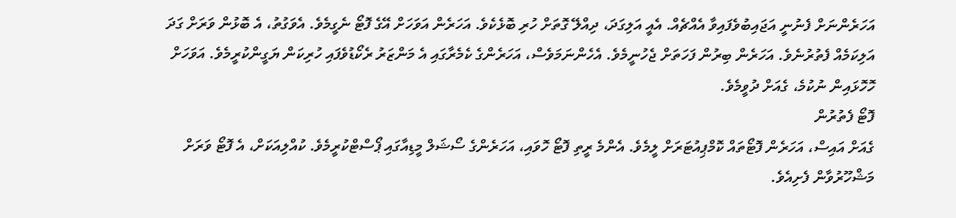އަހަރެންނަށް ފެނުނީ އަޖައިބުވެފައިވާ އެއްޗެއް. އެއީ އަލިގަދަ، ދިއްލޭ ގޮތަށް ހުރި ބޮޅެކެވެ. އަހަރެން އަވަހަށް އޭގެ ފޮޓޯ ނެގީމެވެ. އެވަގުތު، އެ ބޮޅުން ވަރަށް ގަދަ އަލިކަމެއް ފެތުރުނެވެ. އަހަރެން ބިރުން ފަހަތަށް ޖެހުނީމެވެ. އެހެންނަމަވެސް، އަހަރެންގެ ކެމެރާގައި އެ މަންޒަރު ރެކޯޑުވެފައި ހުރިކަން ޔަގީންކުރީމެވެ. އަވަހަށް ހޮހޮޅައިން ނުކުމެ، ގެއަށް ދުވީމެވެ.
ފޮޓޯ ފެތުރުން
ގެއަށް އައިސް، އަހަރެން ފޮޓޯތައް ކޮމްޕިއުޓަރަށް ލީމެވެ. އެންމެ ރީތި ފޮޓޯ ހޮވައި، އަހަރެންގެ ސޯޝަލް މީޑިއާގައި ޕޯސްޓްކުރީމެވެ. ކުއްލިއަކަށް، އެ ފޮޓޯ ވަރަށް މަޝްހޫރުވާން ފެށިއެވެ.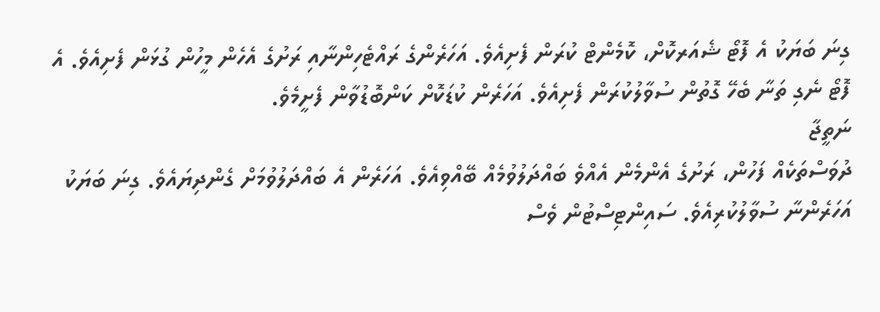ގިނަ ބަޔަކު އެ ފޮޓޯ ޝެއަރކޮށް، ކޮމެންޓް ކުރަން ފެށިއެވެ. އަހަރެންގެ ރައްޓެހިންނާއި ރަށުގެ އެހެން މީހުން ގުޅަން ފެށިއެވެ. އެ ފޮޓޯ ނެގި ތަނާ ބެހޭ ގޮތުން ސުވާލުކުރަން ފެށިއެވެ. އަހަރެން ކުޑަކޮށް ކަންބޮޑުވާން ފެށީމެވެ.
ނަތީޖާ
ދުވަސްތަކެއް ފަހުން، ރަށުގެ އެންމެން އެއްވެ ބައްދަލުވުމެއް ބޭއްވިއެވެ. އަހަރެން އެ ބައްދަލުވުމަށް ގެންދިޔައެވެ. ގިނަ ބަޔަކު އަހަރެންނާ ސުވާލުކުރިއެވެ. ސައިންޓިސްޓުން ވެސް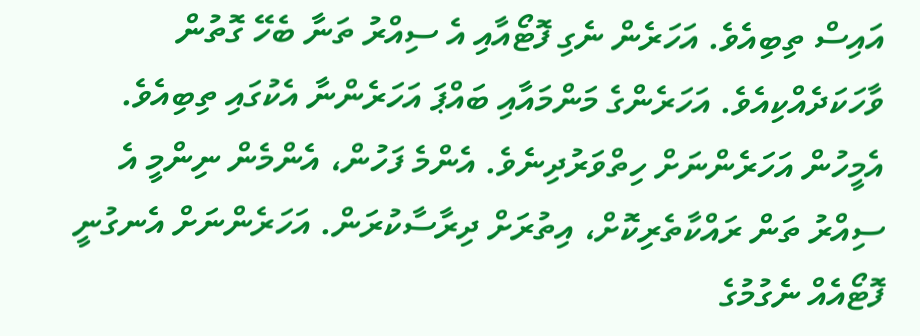އައިސް ތިބިއެވެ. އަހަރެން ނެގި ފޮޓޯއާއި އެ ސިއްރު ތަނާ ބެހޭ ގޮތުން ވާހަކަދެއްކިއެވެ. އަހަރެންގެ މަންމައާއި ބައްޕަ އަހަރެންނާ އެކުގައި ތިބިއެވެ. އެމީހުން އަހަރެންނަށް ހިތްވަރުދިނެވެ. އެންމެ ފަހުން، އެންމެން ނިންމީ އެ ސިއްރު ތަން ރައްކާތެރިކޮށް، އިތުރަށް ދިރާސާކުރަން. އަހަރެންނަށް އެނގުނީ ފޮޓޯއެއް ނެގުމުގެ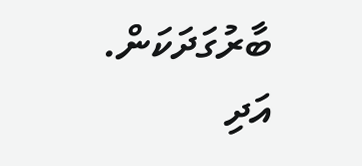ބާރުގަދަކަން. އަދި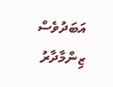އަބަދުވެސް ޒިންމާދާރު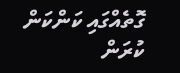ގޮތެއްގައި ކަންކަން ކުރަން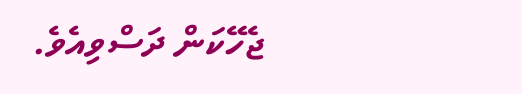ޖެހޭކަން ދަސްވިއެވެ.